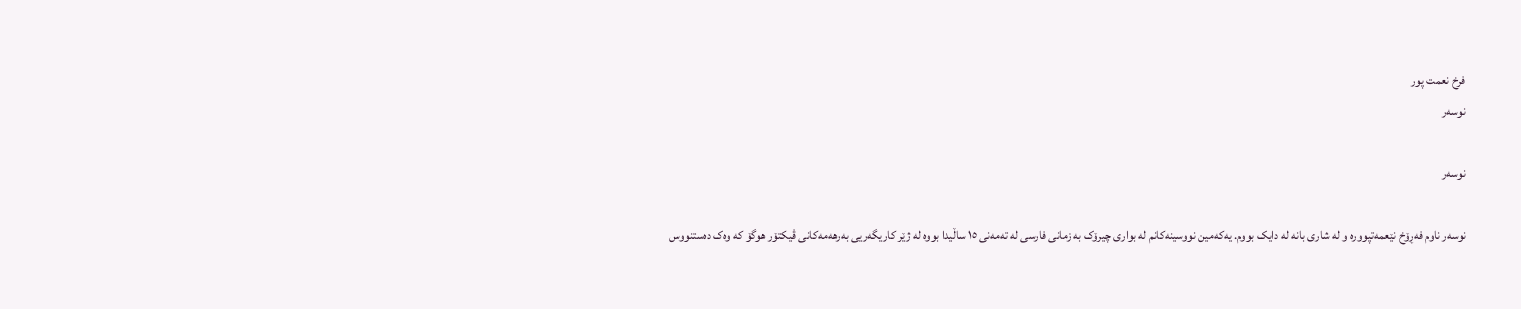فرخ نعمت پور
نوسەر

نوسەر

نوسەر ناوم فەڕۆخ نێعمەتپوورە و لە شاری بانە لە دایک بووم. یەکەمین نووسینەکانم لە بواری چیرۆک بە زمانی فارسی لە تەمەنی ١٥ ساڵیدا بووە لە ژێر کاریگەریی بەرهەمەکانی ڤیکتۆر هوگۆ کە وەک دەستنووس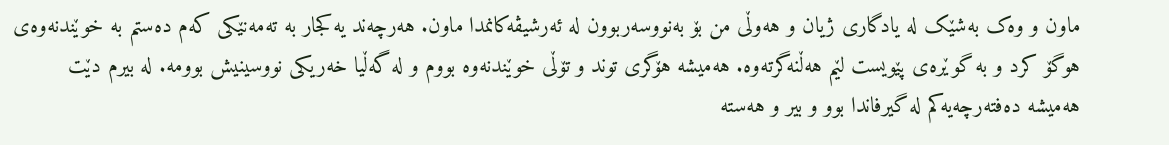ماون و وەک بەشێک لە یادگاری ژیان و هەوڵی من بۆ بەنووسەربوون لە ئەرشیڤەکانمدا ماون. هەرچەند یەکجار بە تەمەنێکی کەم دەستم بە خوێندنەوەی هوگۆ کرد و بە گوێرەی پێویست لێم هەڵنەگرتەوە. هەمیشە هۆگری توند و تۆڵی خوێندنەوە بووم و لە گەڵیا خەریکی نووسینیش بوومە. لە بیرم دێت هەمیشە دەفتەرچەیەکم لە گیرفاندا بوو و بیر و هەستە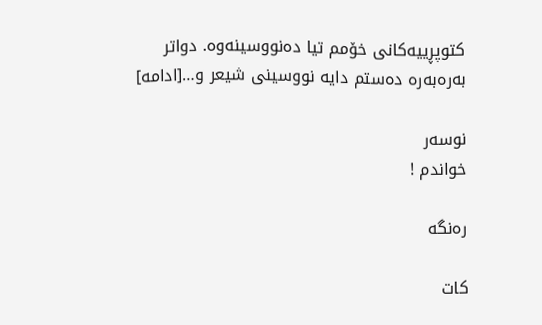کتوپڕییەکانی خۆمم تیا دەنووسینەوە. دواتر بەرەبەرە دەستم دایە نووسینی شیعر و…[ادامه]

نوسەر
خواندم !

رەنگە

کات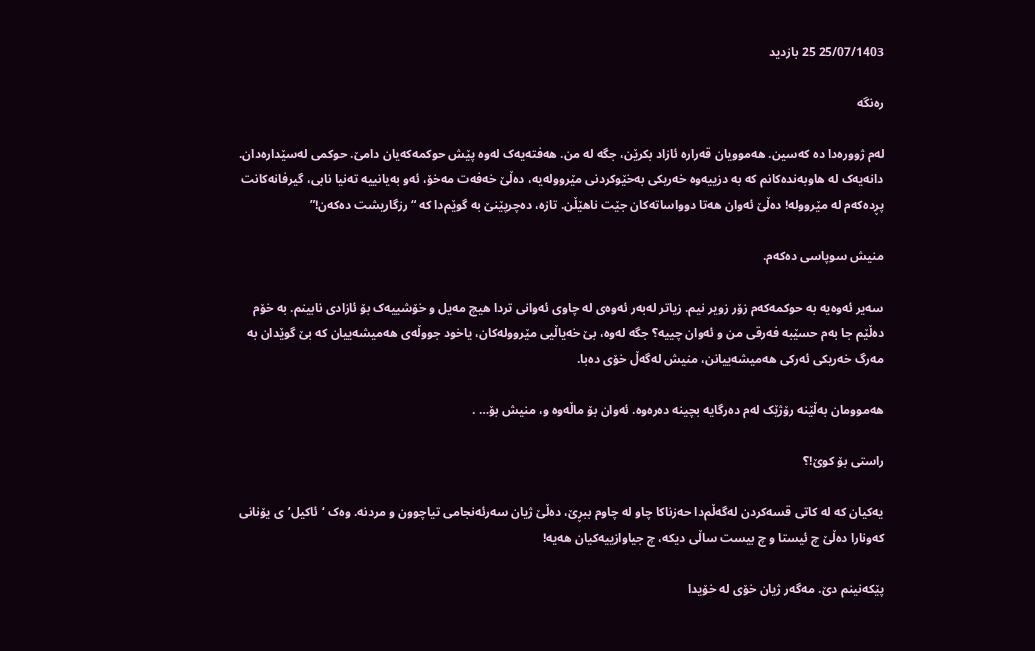25/07/1403 25 بازدید

رەنگە

لەم ژوورەدا دە کەسین. هەموویان قەرارە ئازاد بکرێن، جگە لە من. هەفتەیەک لەوە پێش حوکمەکەیان دامێ. حوکمی لەسێدارەدان. دانەیەک لە هاوبەندەکانم کە بە دزییەوە خەریکی بەخێوکردنی مێروولەیە، دەڵێ خەفەت مەخۆ، ئەو بەیانییە تەنیا نابی، گیرفانەکانت پڕدەکەم لە مێروولە! دەڵێ ئەوان هەتا دوواساتەکان جێت ناهێڵن. تازە، دەچرپێنێ بە گوێم‌دا کە “رزگاریشت دەکەن!”

منیش سوپاسی دەکەم.

سەیر ئەوەیە بە حوکمەکەم زۆر زویر نیم. زیاتر لەبەر ئەوەی لە چاوی ئەوانی تردا هیچ مەیل و خۆشییەک بۆ ئازادی نابینم. بە خۆم دەڵێم جا بەم حسێبە فەرقی من و ئەوان چییە؟ جگە لەوە، بێ خەیاڵیی مێروولەکان، یاخود جووڵەی هەمیشەییان کە بێ گوێدان بە مەرگ خەریکی ئەرکی هەمیشەییانن، منیش لەگەڵ خۆی دەبا.

هەموومان بەڵێنە رۆژێک لەم دەرگایە بچینە دەرەوە. ئەوان بۆ ماڵەوە و، منیش بۆ… .

راستی بۆ کوێ!؟

یەکیان کە لە کاتی قسەکردن لەگەڵم‌دا حەزناکا چاو لە چاوم ببڕێ، دەڵێ ژیان سەرئەنجامی تیاچوون و مردنە. وەک ‘ئاکیل’ی یۆنانی کەونارا دەڵێ چ ئیستا و چ بیست ساڵی دیکە، چ جیاوازییەکیان هەیە!

پێکەنینم دێ. مەگەر ژیان خۆی لە خۆیدا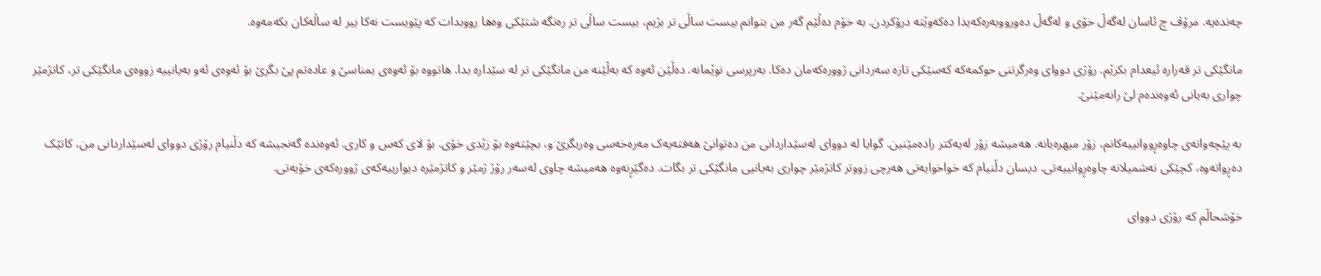چەندەیە. مرۆڤ چ ئاسان لەگەڵ خۆی و لەگەڵ دەورووبەرەکەیدا دەکەوێتە درۆکردن. بە خۆم دەڵێم گەر من بتوانم بیست ساڵی تر بژیم، بیست ساڵی تر رەنگە شتێکی وەها رووبدات کە پێویست نەکا بیر لە ساڵەکان بکەمەوە.

مانگێکی تر قەرارە ئیعدام بکرێم. رۆژی دووای وەرگرتنی حوکمەکە کەسێکی تازە سەردانی ژوورەکەمان دەکا. بەرپرسی نوێمانە. دەڵێن ئەوە کە بەڵێنە من مانگێکی تر لە سێدارە بدا. هاتووە بۆ ئەوەی بمناسێ و عادەتم پێ بگرێ بۆ ئەوەی ئەو بەیانییە زووەی مانگێکی تر، کاتژمێر چواری بەیانی ئەوەندەم لێ رانەمێنێ.

بە پێچەوانەی چاوەڕووانییەکانم، زۆر میهرەبانە. هەمیشە زۆر لەیەکتر رادەمێنین. گوایا لە دووای لەسێداردانی من دەتوانێ هەفتەیەک مەرەخەسی وەربگرێ و، بچێتەوە بۆ زێدی خۆی. بۆ لای کەس و کاری. ئەوەندە گەنجیشە کە دڵنیام رۆژی دووای لەسێداردانی من، کاتێک دەڕواتەوە، کچێکی نەشمیلانە چاوەڕوانییەتی. دیسان دڵنیام کە خواخوایەتی هەرچی زووتر کاتژمێر چواری بەیانیی مانگێکی تر بگات. دەگێڕنەوە هەمیشە چاوی لەسەر رۆژ ژمێر و کاتژمێرە دیوارییەکەی ژوورەکەی خۆیەتی.

خۆشحاڵم کە رۆژی دووای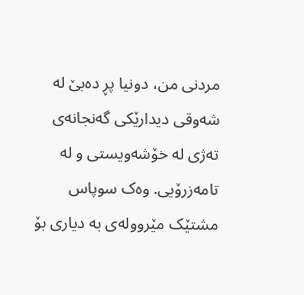مردنی من، دونیا پڕ دەبێ لە شەوقی دیدارێکی گەنجانەی تەژی لە خۆشەویستی و لە تامەزرۆیی. وەک سوپاس مشتێک مێروولەی بە دیاری بۆ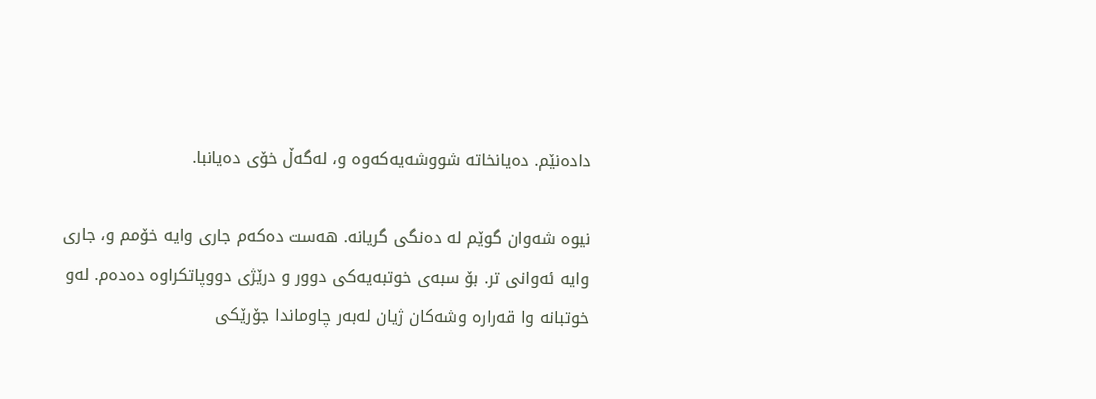دادەنێم. دەیانخاتە شووشەیەکەوە و، لەگەڵ خۆی دەیانبا.

نیوە شەوان گوێم لە دەنگی گریانە. هەست دەکەم جاری وایە خۆمم و، جاری وایە ئەوانی تر. بۆ سبەی خوتبەیەکی دوور و درێژی دووپاتکراوە دەدەم. لەو خوتبانە وا قەرارە وشەکان ژیان لەبەر چاوماندا جۆرێکی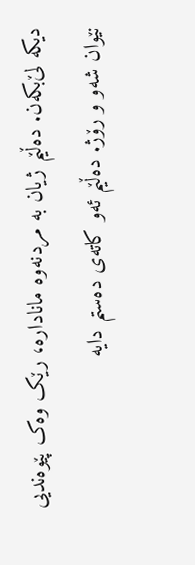دیکە لێ‌بکەن. دەڵێم ژیان بە مردنەوە مانادارە، رێک وەک پێوەندیی نێوان شەو و رۆژ. دەڵێم ئەو کاتەی دەستم دایە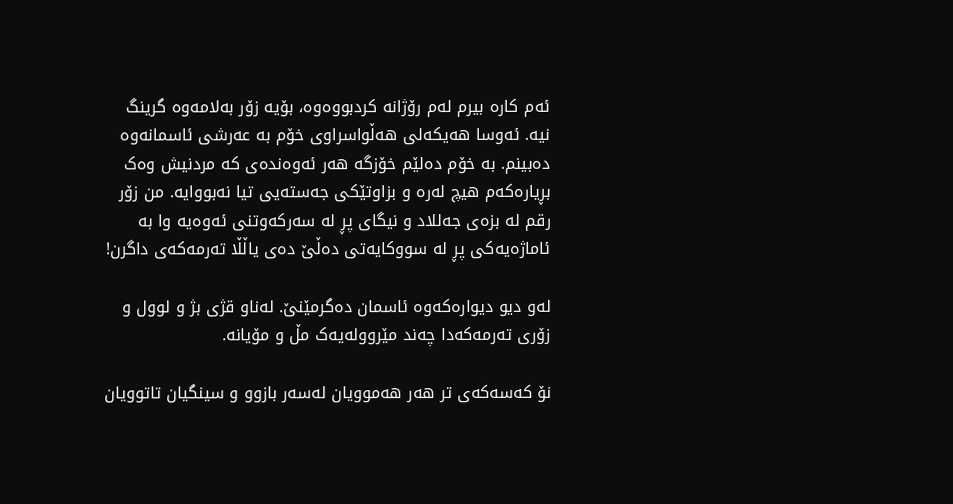ئەم کارە بیرم لەم رۆژانە کردبووەوە، بۆیە زۆر بەلامەوە گرینگ نیە. ئەوسا هەیکەلی هەڵواسراوی خۆم بە عەرشی ئاسمانەوە دەبینم. بە خۆم دەلێم خۆزگە هەر ئەوەندەی کە مردنیش وەک بڕیارەکەم هیچ لەرە و بزاوتێکی جەستەیی تیا نەبووایە. من زۆر رقم لە بزەی جەللاد و نیگای پڕ لە سەرکەوتنی ئەوەیە وا بە ئاماژەیەکی پڕ لە سووکایەتی دەڵێ دەی یاڵڵا تەرمەکەی داگرن!

لەو دیو دیوارەکەوە ئاسمان دەگرمێنێ. لەناو قژی بژ و لوول و زۆری تەرمەکەدا چەند مێروولەیەک مڵ و مۆیانە.

نۆ کەسەکەی تر هەر هەموویان لەسەر بازوو و سینگیان تاتوویان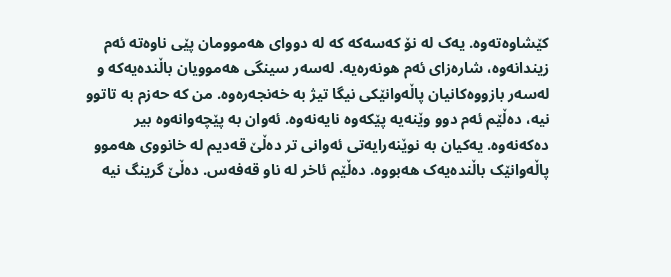کێشاوەتەوە. یەک لە نۆ کەسەکە کە لە دووای هەموومان پێی ناوەتە ئەم زیندانەوە، شارەزای ئەم هونەرەیە. لەسەر سینگی هەموویان باڵندەیەکە و لەسەر بازووەکانیان پاڵەوانێکی نیگا تیژ بە خەنجەرەوە. من کە حەزم بە تاتوو نیە، دەڵێم ئەم دوو وێنەیە پێکەوە نایەنەوە. ئەوان بە پێچەوانەوە بیر دەکەنەوە. یەکیان بە نوێنەرایەتی ئەوانی تر دەڵێ قەدیم لە خانووی هەموو پاڵەوانێک باڵندەیەک هەبووە. دەڵێم ئاخر لە ناو قەفەس. دەڵێ گرینگ نیە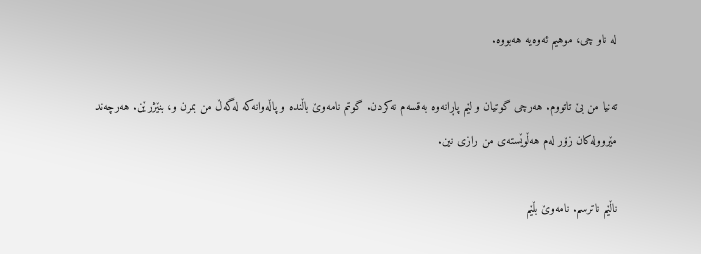لە ناو چی، موهیم ئەوەیە هەبووە.

تەنیا من بێ تاتووم. هەرچی گوتیان و لێم پاڕانەوە بەقسەم نەکردن. گوتم نامەوێ باڵندە و پاڵەوانەکە لەگەڵ من بمرن و، بنێژرێن. هەرچەند مێروولەکان زۆر لەم هەڵوێستەی من رازی نین.

ناڵێم ناترسم. نامەوێ بڵێم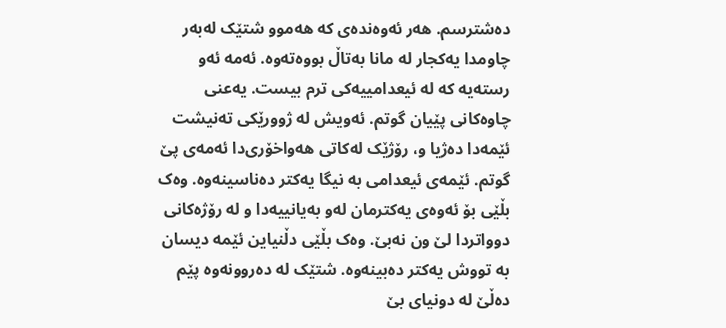دەشترسم. هەر ئەوەندەی کە هەموو شتێک لەبەر چاومدا یەکجار لە مانا بەتاڵ بووەتەوە. ئەمە ئەو رستەیە کە لە ئیعدامییەکی ترم بیست. یەعنی چاوەکانی پێیان گوتم. ئەویش لە ژوورێکی تەنیشت ئێمەدا دەژیا و، رۆژێک لەکاتی هەواخۆری‌دا ئەمەی پێ گوتم. ئێمەی ئیعدامی بە نیگا یەکتر دەناسینەوە. وەک بڵێی بۆ ئەوەی یەکترمان لەو بەیانییەدا و لە رۆژەکانی دوواتردا لێ ون نەبێ. وەک بڵێی دڵنیاین ئێمە دیسان بە تووش یەکتر دەبینەوە. شتێک لە دەروونەوە پێم دەڵێ لە دونیای بێ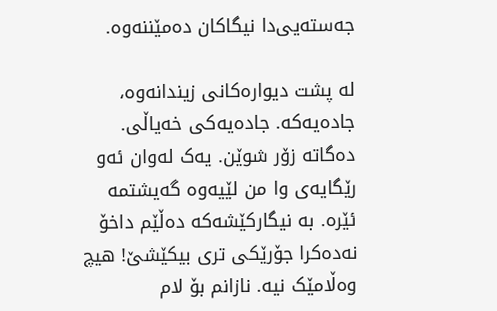جەستەیی‌دا نیگاکان دەمێننەوە.

لە پشت دیوارەکانی زیندانەوە، جادەیەکە. جادەیەکی خەیاڵی. دەگاتە زۆر شوێن. یەک لەوان ئەو رێگایەی وا من لێیەوە گەیشتمە ئێرە. بە نیگارکێشەکە دەڵێم داخۆ نەدەکرا جۆرێکی تری بیکێشێ! هیچ وەڵامێک نیە. نازانم بۆ لام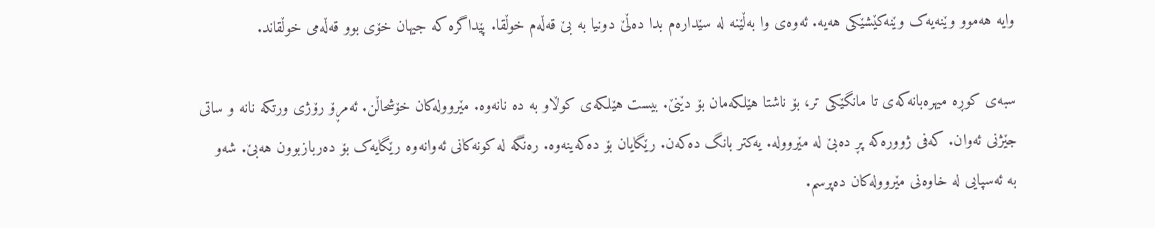وایە هەموو وێنەیەک وێنەکێشێکی هەیە. ئەوەی وا بەڵێنە لە سێدارەم بدا دەڵێ دونیا بە بێ قەڵەم خوڵقا. پێداگرە کە جیهان خۆی بوو قەڵەمی خوڵقاند.

سبەی کوڕە میهرەبانەکەی تا مانگێکی تر، بۆ ناشتا هێلکەمان بۆ دێنێ. بیست هێلکەی کوڵاو بە دە نانەوە. مێروولەکان خۆشحاڵن. ئەمڕۆ رۆژی ورتکە نانە و ساتی جێژنی ئەوان. کەفی ژوورەکە پڕ دەبێ لە مێروولە. یەکتر بانگ دەکەن. رێگایان بۆ دەکەینەوە. رەنگە لە کونەکانی ئەوانەوە رێگایەک بۆ دەربازبوون هەبێ. شەو بە ئەسپایی لە خاوەنی مێروولەکان دەپرسم.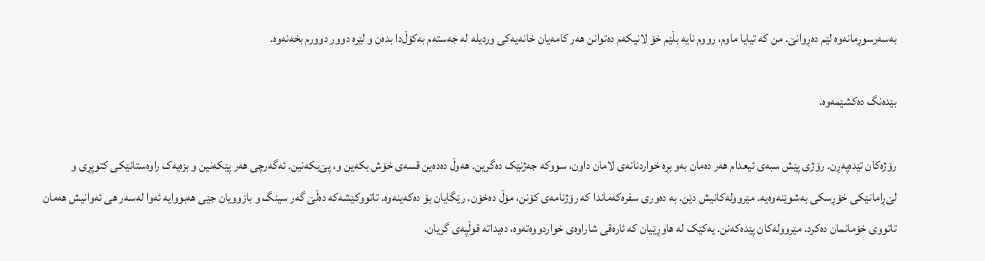بەسەرسوڕمانەوە لێم دەڕوانێ. من کە تیایا ماوم، رووم نایە بڵێم خۆ لانیکەم دەتوانن هەر کامەیان خانەیەکی وردیلە لە جەستەم بەکۆڵ‌دا بدەن و لێرە دوور دوورم بخەنەوە.

بێدەنگ دەکشێمەوە.

رۆژەکان تێدەپەڕن. رۆژی پێش سبەی ئیعدام هەر دەمان بەو بڕە خواردنانەی لامان داون، سووکە جەژنێک دەگرین. هەوڵ دەدەین قسەی خۆش بکەین و، پێ‌بکەنین. ئەگەرچی هەر پێکەنین و بزەیەک راوەستانێکی کتوپڕی و لێ‌ڕامانێکی خۆڕسکی بەشوێنەوەیە. مێروولەکانیش دێن. بە دەوری سفرەکەماندا کە رۆژنامەی کۆنن، مۆڵ دەخۆن. رێگایان بۆ دەکەینەوە. تاتووکێشەکە دەڵێ گەر سینگ و بازوویان جێی هەبووایە ئەوا لەسەر هی ئەوانیش هەمان تاتووی خۆمانمان دەکرد. مێروولەکان پێدەکەنن. یەکێک لە هاوڕێیان کە ئارەقی شاراوەی خواردووەتەوە، دەیداتە قوڵپەی گریان.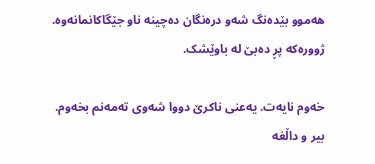هەموو بێدەنگ شەو درەنگان دەچینە ناو جێگاکانمانەوە. ژوورەکە پڕ دەبێ لە باوێشک.

خەوم نایەت. یەعنی ناکرێ دووا شەوی تەمەنم بخەوم. بیر و داڵغە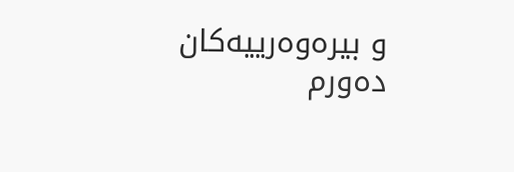و بیرەوەرییەکان دەورم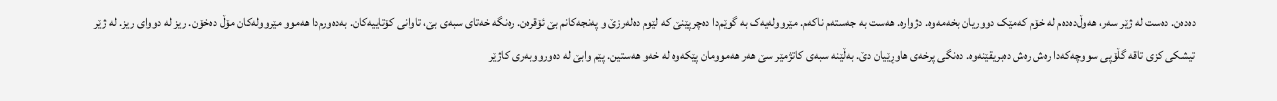دەدەن. دەست لە ژێر سەر، هەوڵ‌دەدەم لە خۆم کەمێک دووریان بخەمەوە. دژوارە. هەست بە جەستەم ناکەم. مێروولەیەک بە گوێم‌دا دەچرپێنێ کە لێوم دەلەرزێ و پەنجەکانم بێ ئۆقرەن. رەنگە خەتای سبەی بێ، تاوانی کۆتاییەکان. بەدەورم‌دا هەموو مێروولەکان مۆڵ دەخۆن. ریز لە دووای ریز. لە ژێر تیشکی کزی تاقە گڵۆپی سووچەکەدا رەش رەش دەبریقێنەوە. دەنگی پرخەی هاوڕێیان دێ. بەڵێنە سبەی کاتژمێر سێ هەر هەموومان پێکەوە لە خەو هەستین. پێم وابێ لە دەورووبەری کاژێر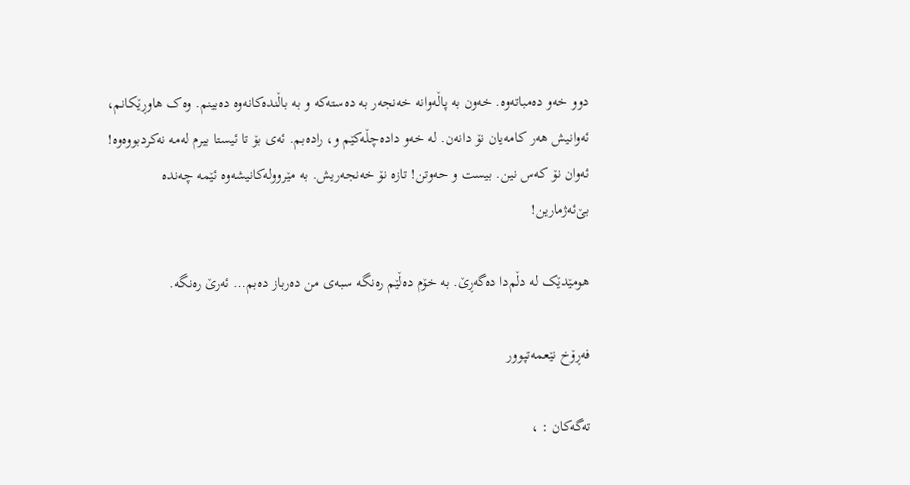دوو خەو دەمباتەوە. خەون بە پاڵەوانە خەنجەر بە دەستەکە و بە باڵندەکانەوە دەبینم. وەک هاوڕێکانم، ئەوانیش هەر کامەیان نۆ دانەن. لە خەو دادەچڵەکێم و، رادەبم. ئەی بۆ تا ئیستا بیرم لەمە نەکردبووەوە! ئەوان نۆ کەس نین. بیست و حەوتن! تازە نۆ خەنجەریش. بە مێروولەکانیشەوە ئێمە چەندە بێ‌ئەژمارین!

هومێدێک لە دڵم‌دا دەگەڕێ. بە خۆم دەڵێم رەنگە سبەی من دەرباز دەبم… ئەرێ رەنگە.

فەڕۆخ نێعمەتپوور

تەگەکان : ،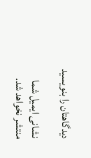دیدگاهتان را بنویسید

نشانی ایمیل شما منتشر نخواهد شد.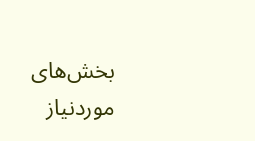بخش‌های موردنیاز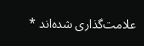علامت‌گذاری شده‌اند *